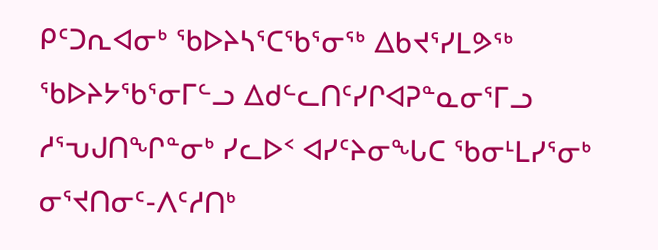ᑭᑦᑐᕆᐊᓂᒃ ᖃᐅᔨᓴᕐᑕᖃᕐᓂᖅ ᐃᑲᔪᕐᓯᒪᕗᖅ ᖃᐅᔨᔭᖃᕐᓂᒥᓪᓗ ᐃᑯᓪᓚᑎᑦᓯᒋᐊᕈᓐᓇᓂᕐᒥᓗ ᓱᕐᕃᒍᑎᖏᓐᓂᒃ ᓯᓚᐅᑉ ᐊᓯᑦᔨᓂᖓᑕ ᖃᓂᒻᒪᓯᕐᓂᒃ ᓂᕐᔪᑎᓂᑦ-ᐱᑦᓱᑎᒃ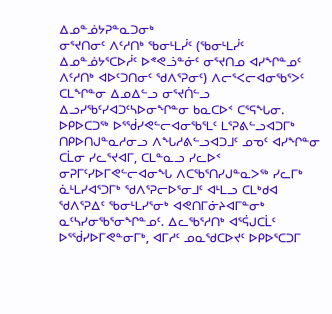ᐃᓄᓐᓅᔭᕈᓐᓇᑐᓂᒃ
ᓂᕐᔪᑎᓂᑦ ᐱᑦᓱᑎᒃ ᖃᓂᒻᒪᓰᑦ (ᖃᓂᒻᒪᓰᑦ ᐃᓄᓐᓅᔭᕐᑕᐅᓲᑦ ᐅᕝᕙᓘᓐᓃᑦ ᓂᕐᔪᑎᓄ ᐊᓯᖏᓐᓄᑦ ᐱᑦᓱᑎᒃ ᐊᐅᑦᑐᑎᓂᑦ ᖁᐱᕐᕈᓂᑦ) ᐱᓕᕐᐸᓕᐊᓂᖃᕐᐳᑦ ᑕᒪᖏᓐᓂ ᐃᓄᐃᓪᓗ ᓂᕐᔪᑏᓪᓗ ᐃᓗᓯᖃᑦᓯᐊᑐᑦᓴᐅᓂᖏᓐᓂ ᑲᓇᑕᐅᑉ ᑕᕐᕋᖓᓂ. ᐅᑭᐅᑕᑐᖅ ᐅᕐᖂᓯᕙᓪᓕᐊᓂᖃᕐᒪᑦ ᒪᕐᕈᕕᓪᓗᐊᑐᒥᒃ ᑎᑭᐅᑎᒍᓐᓇᓱᓂᓗ ᐱᖓᓱᕕᓪᓗᐊᑐᒧᑦ ᓄᓀᑦ ᐊᓯᖏᓐᓂ ᑕᒫᓂ ᓯᓚᕐᔪᐊᒥ, ᑕᒪᓐᓇᓗ ᓯᓚᐅᑉ ᓂᕈᒥᑦᓯᐅᒥᕙᓪᓕᐊᓂᖓ ᐱᑕᖃᕐᑎᓯᒍᓐᓇᐳᖅ ᓯᓚᒥᒃ ᓈᒻᒪᓯᐊᕐᑐᒥᒃ ᖁᐱᕐᕈᓕᐅᕐᓂᒧᑦ ᐊᒻᒪᓗ ᑕᒪᒃᑯᐊ ᖁᐱᕐᕈᐃᑦ ᖃᓂᒻᒪᓯᕐᓂᒃ ᐊᕙᑎᒥᓃᔨᐊᒥᓐᓂᒃ ᓇᑦᓴᓯᓂᖃᕐᓂᖏᓐᓄᑦ. ᐃᓚᖃᕐᓱᑎᒃ ᐊᕐᕌᒍᑕᒫᑦ ᐅᕐᖂᓯᐅᒥᕙᓐᓂᒥᒃ, ᐊᒥᓱᑦ ᓄᓇᖁᑕᐅᔪᑦ ᐅᑭᐅᕐᑕᑐᒥ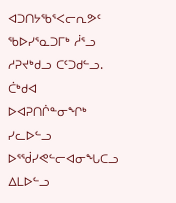ᐊᑐᑎᔭᖃᕐᐸᓕᕆᕗᑦ ᖃᐅᓯᕐᓇᑐᒥᒃ ᓲᕐᓗ ᓱᕈᔪᒃᑯᓗ ᑕᑦᑐᑯᓪᓗ. ᑖᒃᑯᐊ ᐅᐊᕈᑎᒌᓐᓂᖏᒃ ᓯᓚᐅᓪᓗ ᐅᕐᖂᓯᕙᓪᓕᐊᓂᖓᑕᓗ ᐃᒪᐅᓪᓗ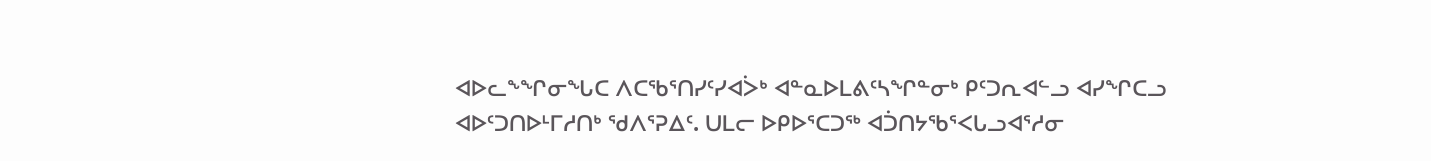ᐊᐅᓚᖕᖏᓂᖓᑕ ᐱᑕᖃᕐᑎᓯᑦᓯᐊᐴᒃ ᐊᓐᓇᐅᒪᕕᑦᓴᖏᓐᓂᒃ ᑭᑦᑐᕆᐊᓪᓗ ᐊᓯᖏᑕᓗ ᐊᐅᑦᑐᑎᐅᒻᒥᓱᑎᒃ ᖁᐱᕐᕈᐃᑦ. ᑌᒪᓕ ᐅᑭᐅᕐᑕᑐᖅ ᐊᑑᑎᔭᖃᕐᐸᒐᓗᐊᕐᓱᓂ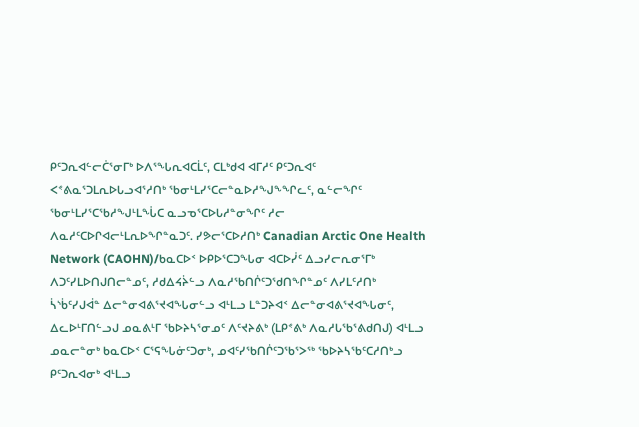ᑭᑦᑐᕆᐊᓪᓕᑖᕐᓂᒥᒃ ᐅᐱᕐᖓᕆᐊᑕᒫᑦ, ᑕᒪᒃᑯᐊ ᐊᒥᓱᑦ ᑭᑦᑐᕆᐊᑦ ᐸᕝᕕᓇᕐᑐᒪᕆᐅᒐᓗᐊᕐᓱᑎᒃ ᖃᓂᒻᒪᓯᕐᑕᓕᓐᓇᐅᓱᖑᖕᖏᓚᑦ, ᓇᓪᓕᖏᑦ ᖃᓂᒻᒪᓯᕐᑕᖃᓱᖑᒻᒪᖔᑕ ᓇᓗᓀᕐᑕᐅᒐᓱᓐᓂᖏᑦ ᓱᓕ ᐱᓇᓱᑦᑕᐅᒋᐊᓕᒻᒪᕆᐅᖏᓐᓇᑐᑦ. ᓯᕗᓕᕐᑕᐅᓱᑎᒃ Canadian Arctic One Health Network (CAOHN)/ᑲᓇᑕᐅᑉ ᐅᑭᐅᕐᑕᑐᖓᓂ ᐊᑕᐅᓰᑦ ᐃᓗᓯᓕᕆᓂᕐᒥᒃ ᐱᑐᑦᓯᒪᐅᑎᒍᑎᓕᓐᓄᑦ, ᓱᑯᐃᔦᔩᓪᓗ ᐱᓇᓱᖃᑎᒌᑦᑐᖁᑎᖏᓐᓄᑦ ᐱᓯᒪᑦᓱᑎᒃ ᓵᔅᑳᑦᓯᒍᐋᓐ ᐃᓕᓐᓂᐊᕕᕐᔪᐊᖓᓂᓪᓗ ᐊᒻᒪᓗ ᒪᓐᑐᔨᐊᑉ ᐃᓕᓐᓂᐊᕕᕐᔪᐊᖓᓂᑦ, ᐃᓚᐅᒻᒥᑎᓪᓗᒍ ᓄᓇᕕᒻᒥ ᖃᐅᔨᓴᕐᓂᓄᑦ ᐱᑦᔪᔨᕕᒃ (ᒪᑭᕝᕕᒃ ᐱᓇᓱᒐᖃᕐᕕᑯᑎᒍ) ᐊᒻᒪᓗ ᓄᓇᓕᓐᓂᒃ ᑲᓇᑕᐅᑉ ᑕᕐᕋᖓᓃᑦᑐᓂᒃ, ᓄᐊᑦᓯᖃᑎᒌᑦᑐᖃᕐᐳᖅ ᖃᐅᔨᓴᖃᑦᑕᓱᑎᒃᓗ ᑭᑦᑐᕆᐊᓂᒃ ᐊᒻᒪᓗ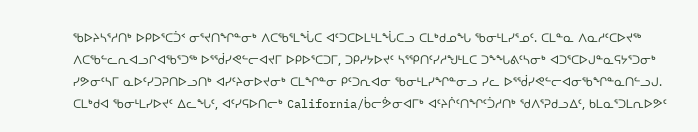ᖃᐅᔨᓴᕐᓱᑎᒃ ᐅᑭᐅᕐᑕᑑᑉ ᓂᕐᔪᑎᖏᓐᓂᒃ ᐱᑕᖃᕐᒪᖔᑕ ᐊᑦᑐᑕᐅᒪᒻᒪᖔᑕᓗ ᑕᒪᒃᑯᓄᖓ ᖃᓂᒻᒪᓯᕐᓄᑦ. ᑕᒪᓐᓇ ᐱᓇᓱᑦᑕᐅᔪᖅ ᐱᑕᖃᓪᓚᕆᐊᓗᒋᐊᖃᕐᑐᖅ ᐅᕐᖂᓯᕙᓪᓕᐊᔪᒥ ᐅᑭᐅᕐᑕᑐᒥ, ᑐᑭᓯᔭᐅᔪᑦ ᓴᕐᕿᑎᑦᓯᓱᖑᒻᒪᑕ ᑐᖕᖓᕕᑦᓴᓂᒃ ᐊᑐᕐᑕᐅᒍᓐᓇᕋᔭᕐᑐᓂᒃ ᓯᕗᓂᑦᓴᒥ ᓇᐅᑦᓯᑐᕈᑎᐅᓗᑎᒃ ᐊᓯᑦᔨᓂᐅᔪᓂᒃ ᑕᒪᖏᓐᓂ ᑭᑦᑐᕆᐊᓂ ᖃᓂᒻᒪᓯᖏᓐᓂᓗ ᓯᓚ ᐅᕐᖂᓯᕙᓪᓕᐊᓂᖃᖏᓐᓇᑎᓪᓗᒍ.
ᑕᒪᒃᑯᐊ ᖃᓂᒻᒪᓯᐅᔪᑦ ᐃᓚᖓᑦ, ᐊᑦᓯᕋᐅᑎᓕᒃ California/ᑳᓕᕘᓂᐊᒥᒃ ᐊᑦᔨᒌᑦᑎᖏᑦᑑᓱᑎᒃ ᖁᐱᕐᕈᑯᓗᐃᑦ, ᑲᒪᓇᕐᑐᒪᕆᐅᕗᑦ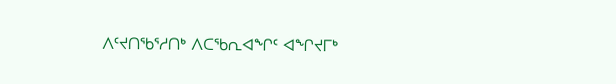ᐱᑦᔪᑎᖃᕐᓱᑎᒃ ᐱᑕᖃᕆᐊᖏᑦ ᐊᖏᔪᒥᒃ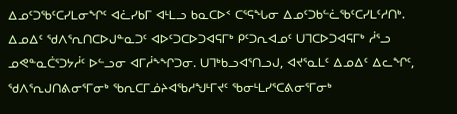ᐃᓄᑦᑐᖃᑦᑕᓯᒪᓂᖏᑦ ᐊᓛᓯᑲᒥ ᐊᒻᒪᓗ ᑲᓇᑕᐅᑉ ᑕᕐᕋᖓᓂ ᐃᓄᑦᑐᑲᓪᓛᖃᑦᑕᓯᒪᑦᓱᑎᒃ. ᐃᓄᐃᑦ ᖁᐱᕐᕆᑎᑕᐅᒍᓐᓇᑐᑦ ᐊᐅᑦᑐᑕᐅᑐᐊᕋᒥᒃ ᑭᑦᑐᕆᐊᓄᑦ ᑌᒣᑕᐅᑐᐊᕋᒥᒃ ᓲᕐᓗ ᓄᕙᓐᓇᑖᕐᑐᔭᓲᑦ ᐅᓪᓗᓂ ᐊᒥᓲᖕᖏᑐᓂ. ᑌᒣᒃᑲᓗᐊᕐᑎᓗᒍ, ᐊᔪᕐᓇᒪᑦ ᐃᓄᐃᑦ ᐃᓚᖏᑦ, ᖁᐱᕐᕆᒍᑎᕕᓂᕐᒥᓂᒃ ᖃᕆᑕᒥᓅᔨᐊᖃᓱᖑᒻᒥᔪᑦ ᖃᓂᒻᒪᓯᕐᑕᕕᓂᕐᒥᓂᒃ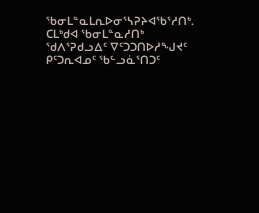ᖃᓂᒪᓐᓇᒪᕆᐅᓂᕐᓴᕈᔨᐊᖃᕐᓱᑎᒃ. ᑕᒪᒃᑯᐊ ᖃᓂᒪᓐᓇᓱᑎᒃ ᖁᐱᕐᕈᑯᓗᐃᑦ ᐁᑦᑐᑐᑎᐅᓱᖑᔪᑦ ᑭᑦᑐᕆᐊᓄᑦ ᖃᓪᓗᓈᕐᑎᑐᑦ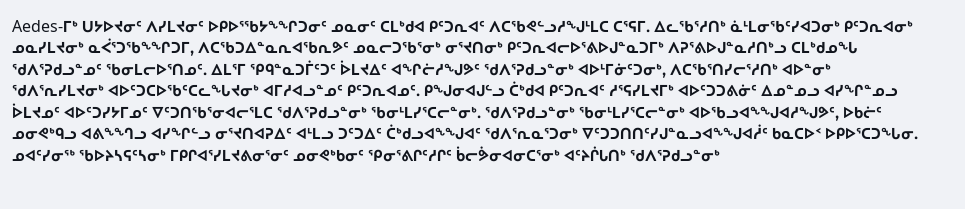Aedes-ᒥᒃ ᑌᔭᐅᔪᓂᑦ ᐱᓯᒪᔪᓂᑦ ᐅᑭᐅᕐᖃᔭᖕᖏᑐᓂᑦ ᓄᓇᓂᑦ ᑕᒪᒃᑯᐊ ᑭᑦᑐᕆᐊᑦ ᐱᑕᖃᕙᓪᓗᓱᖑᒻᒪᑕ ᑕᕐᕋᒥ. ᐃᓚᖃᕐᓱᑎᒃ ᓈᒻᒪᓂᖃᑦᓯᐊᑐᓂᒃ ᑭᑦᑐᕆᐊᓂᒃ ᓄᓇᓯᒪᔪᓂᒃ ᓇᐹᕐᑐᖃᖕᖏᑐᒥ, ᐱᑕᖃᑐᐃᓐᓇᕆᐊᖃᕆᕗᑦ ᓄᓇᓕᑐᖃᕐᓂᒃ ᓂᕐᔪᑎᓂᒃ ᑭᑦᑐᕆᐊᓕᐅᕐᕕᐅᒍᓐᓇᑐᒥᒃ ᐱᕈᕐᕕᐅᒍᓐᓇᓱᑎᒃᓗ ᑕᒪᒃᑯᓄᖓ ᖁᐱᕐᕈᑯᓗᓐᓄᑦ ᖃᓂᒪᓕᐅᕐᑎᓄᑦ. ᐃᒪᕐᒥ ᕿᑫᓐᓇᑐᒦᑦᑐᑦ ᐆᒪᔪᐃᑦ ᐊᖏᓖᓱᖑᕗᑦ ᖁᐱᕐᕈᑯᓗᓐᓂᒃ ᐊᐅᒻᒥᓃᑦᑐᓂᒃ, ᐱᑕᖃᕐᑎᓯᓕᕐᓱᑎᒃ ᐊᐅᓐᓂᒃ ᖁᐱᕐᕆᓯᒪᔪᓂᒃ ᐊᐅᑦᑐᑕᐅᖃᑦᑕᓚᖓᔪᓂᒃ ᐊᒥᓱᐊᓗᓐᓄᑦ ᑭᑦᑐᕆᐊᓄᑦ. ᑭᖑᓂᐊᒍᓪᓗ ᑖᒃᑯᐊ ᑭᑦᑐᕆᐊᑦ ᓱᕐᕋᓯᒪᔪᒥᒃ ᐊᐅᑦᑐᑐᕕᓃᑦ ᐃᓄᓐᓄᓗ ᐊᓯᖏᓐᓄᓗ ᐆᒪᔪᓄᑦ ᐊᐅᑦᑐᓯᔭᒥᓄᑦ ᐁᑦᑐᑎᖃᕐᓂᐊᓕᕐᒪᑕ ᖁᐱᕐᕈᑯᓗᓐᓂᒃ ᖃᓂᒻᒪᓯᕐᑕᓕᓐᓂᒃ. ᖁᐱᕐᕈᑯᓗᓐᓂᒃ ᖃᓂᒻᒪᓯᕐᑕᓕᓐᓂᒃ ᐊᐅᖃᓗᐊᖕᖑᐊᓱᖑᕗᑦ, ᐅᑲᓖᑦ ᓄᓂᕙᒃᑫᓗ ᐊᕕᖕᙰᓗ ᐊᓯᖏᓪᓗ ᓂᕐᔪᑎᐊᕈᐃᑦ ᐊᒻᒪᓗ ᑐᑦᑐᐃᑦ ᑖᒃᑯᓗᐊᖕᖑᐊᑦ ᖁᐱᕐᕆᓇᕐᑐᓂᒃ ᐁᑦᑐᑐᑎᑎᑦᓯᒍᓐᓇᓗᐊᖕᖑᐊᓲᑦ ᑲᓇᑕᐅᑉ ᐅᑭᐅᕐᑕᑐᖓᓂ.
ᓄᐊᑦᓯᓂᖅ ᖃᐅᔨᓴᕋᑦᓴᓂᒃ ᒥᑭᒋᐊᕐᓯᒪᔪᕕᓂᕐᓂᑦ ᓄᓂᕙᒃᑲᓂᑦ ᕿᓂᕐᕕᒋᑦᓱᒋᑦ ᑳᓕᕘᓂᐊᓂᑕᕐᓂᒃ ᐊᑦᔨᒌᒐᑎᒃ ᖁᐱᕐᕈᑯᓗᓐᓂᒃ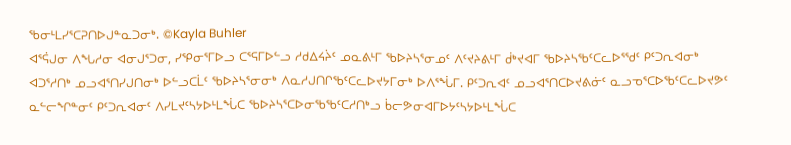ᖃᓂᒻᒪᓯᕐᑕᕈᑎᐅᒍᓐᓇᑐᓂᒃ. ©Kayla Buhler
ᐊᕐᕌᒍᓂ ᐱᖓᓱᓂ ᐊᓂᒍᕐᑐᓂ, ᓯᕿᓂᕐᒥᐅᓗ ᑕᕐᕋᒥᐅᓪᓗ ᓱᑯᐃᔦᔩᑦ ᓄᓇᕕᒻᒥ ᖃᐅᔨᓴᕐᓂᓄᑦ ᐱᑦᔪᔨᕕᒻᒥ ᑰᒃᔪᐊᒥ ᖃᐅᔨᓴᖃᑦᑕᓚᐅᕐᖁᑦ ᑭᑦᑐᕆᐊᓂᒃ ᐊᑐᕐᓱᑎᒃ ᓄᓗᐊᕐᑎᓯᒍᑎᓂᒃ ᐅᓪᓗᑕᒫᑦ ᖃᐅᔨᓴᕐᓂᓂᒃ ᐱᓇᓱᒍᑎᒋᖃᑦᑕᓚᐅᔪᔭᒥᓂᒃ ᐅᐱᕐᖔᒥ. ᑭᑦᑐᕆᐊᑦ ᓄᓗᐊᕐᑎᑕᐅᔪᕕᓃᑦ ᓇᓗᓀᕐᑕᐅᖃᑦᑕᓚᐅᔪᕗᑦ ᓇᓪᓕᖏᓐᓂᑦ ᑭᑦᑐᕆᐊᓂᑦ ᐱᓯᒪᔪᑦᓴᔭᐅᒻᒪᖔᑕ ᖃᐅᔨᓴᕐᑕᐅᓂᖃᖃᑦᑕᓱᑎᒃᓗ ᑳᓕᕗᓂᐊᒥᐅᔭᑦᓴᔭᐅᒻᒪᖔᑕ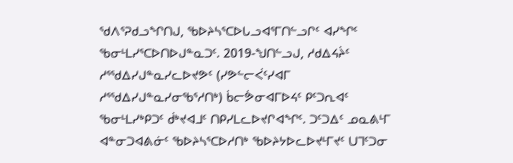ᖁᐱᕐᕈᑯᓗᖏᑎᒍ, ᖃᐅᔨᓴᕐᑕᐅᒐᓗᐊᕐᒥᑎᓪᓗᒋᑦ ᐊᓯᖏᑦ ᖃᓂᒻᒪᓯᕐᑕᐅᑎᐅᒍᓐᓇᑐᑦ. 2019-ᖑᑎᓪᓗᒍ, ᓱᑯᐃᔦᔩᑦ ᓱᕐᖁᐃᓯᒍᓐᓇᓯᓚᐅᔪᕗᑦ (ᓯᕗᓪᓕᐹᑦᓯᐊᒥ ᓱᕐᖁᐃᓯᒍᓐᓇᓯᓂᖃᕐᓱᑎᒃ) ᑳᓕᕘᓂᐊᒥᐅᔦᑦ ᑭᑦᑐᕆᐊᑦ ᖃᓂᒻᒪᓯᒃᑭᑐᑦ ᑰᒃᔪᐊᒧᑦ ᑎᑭᓯᒪᓚᐅᔪᒋᐊᖏᑦ. ᑐᑦᑐᐃᑦ ᓄᓇᕕᒻᒥ ᐊᓐᓂᑐᐊᕕᓃᑦ ᖃᐅᔨᓴᕐᑕᐅᓱᑎᒃ ᖃᐅᔨᔭᐅᓚᐅᔪᒻᒥᔪᑦ ᑌᒣᑦᑐᓂ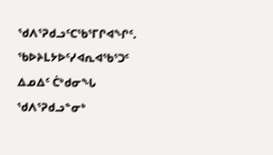ᖁᐱᕐᕈᑯᓗᑦᑕᖃᕐᒥᒋᐊᖏᑦ. ᖃᐅᔨᒪᔭᐅᑦᓯᐊᕆᐊᖃᕐᑐᑦ ᐃᓄᐃᑦ ᑖᒃᑯᓂᖓ ᖁᐱᕐᕈᑯᓗᓐᓂᒃ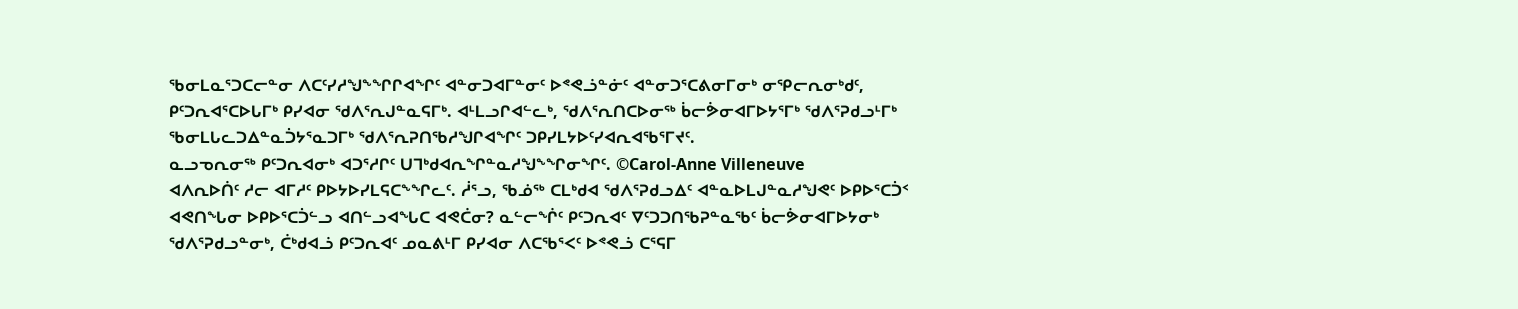ᖃᓂᒪᓇᕐᑐᑕᓕᓐᓂ ᐱᑕᑦᓯᓱᖑᖕᖏᒋᐊᖏᑦ ᐊᓐᓂᑐᐊᒥᓐᓂᑦ ᐅᕝᕙᓘᓐᓃᑦ ᐊᓐᓂᑐᕐᑕᕕᓂᒥᓂᒃ ᓂᕿᓕᕆᓂᒃᑯᑦ, ᑭᑦᑐᕆᐊᕐᑕᐅᒐᒥᒃ ᑭᓯᐊᓂ ᖁᐱᕐᕆᒍᓐᓇᕋᒥᒃ. ᐊᒻᒪᓗᒋᐊᓪᓚᒃ, ᖁᐱᕐᕆᑎᑕᐅᓂᖅ ᑳᓕᕘᓂᐊᒥᐅᔭᕐᒥᒃ ᖁᐱᕐᕈᑯᓗᒻᒥᒃ ᖃᓂᒪᒐᓚᑐᐃᓐᓇᑑᔭᕐᓇᑐᒥᒃ ᖁᐱᕐᕆᕈᑎᖃᓱᖑᒋᐊᖏᑦ ᑐᑭᓯᒪᔭᐅᑦᓯᐊᕆᐊᖃᕐᒥᔪᑦ.
ᓇᓗᓀᕆᓂᖅ ᑭᑦᑐᕆᐊᓂᒃ ᐊᑐᕐᓱᒋᑦ ᑌᒣᒃᑯᐊᕆᖏᓐᓇᓱᖑᖕᖏᓂᖏᑦ. ©Carol-Anne Villeneuve
ᐊᐱᕆᐅᑏᑦ ᓱᓕ ᐊᒥᓱᑦ ᑭᐅᔭᐅᓯᒪᕋᑕᖕᖏᓚᑦ. ᓲᕐᓗ, ᖃᓅᖅ ᑕᒪᒃᑯᐊ ᖁᐱᕐᕈᑯᓗᐃᑦ ᐊᓐᓇᐅᒪᒍᓐᓇᓱᖑᕙᑦ ᐅᑭᐅᕐᑕᑑᑉ ᐊᕙᑎᖓᓂ ᐅᑭᐅᕐᑕᑑᓪᓗ ᐊᑎᓪᓗᐊᖓᑕ ᐊᕙᑖᓂ? ᓇᓪᓕᖐᑦ ᑭᑦᑐᕆᐊᑦ ᐁᑦᑐᑐᑎᖃᕈᓐᓇᖃᑦ ᑳᓕᕘᓂᐊᒥᐅᔭᓂᒃ ᖁᐱᕐᕈᑯᓗᓐᓂᒃ, ᑖᒃᑯᐊᓘ ᑭᑦᑐᕆᐊᑦ ᓄᓇᕕᒻᒥ ᑭᓯᐊᓂ ᐱᑕᖃᕐᐸᑦ ᐅᕝᕙᓘ ᑕᕐᕋᒥ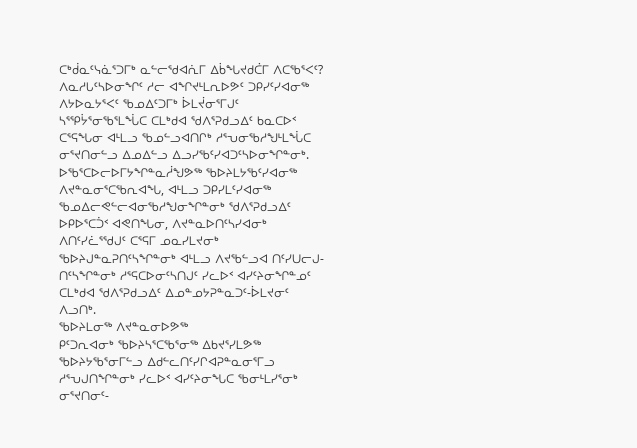ᑕᒃᑰᓇᑦᓭᓈᕐᑐᒥᒃ ᓇᓪᓕᖁᐊᕇᒥ ᐃᑳᖓᔪᑯᑖᒥ ᐱᑕᖃᕐᐸᑦ? ᐱᓇᓱᒐᑦᓴᐅᓂᖏᑦ ᓱᓕ ᐊᖏᔪᒻᒪᕆᐅᕗᑦ ᑐᑭᓯᑦᓯᐊᓂᖅ ᐱᔭᐅᓇᔭᕐᐸᑦ ᖃᓄᐃᑦᑐᒥᒃ ᐆᒪᔫᓂᕐᒥᒍᑦ ᓴᕐᕿᔮᕐᓂᖃᕐᒪᖔᑕ ᑕᒪᒃᑯᐊ ᖁᐱᕐᕈᑯᓗᐃᑦ ᑲᓇᑕᐅᑉ ᑕᕐᕋᖓᓂ ᐊᒻᒪᓗ ᖃᓄᓪᓗᐊᑎᒋᒃ ᓱᕐᕃᓂᖃᓱᖑᒻᒪᖔᑕ ᓂᕐᔪᑎᓂᓪᓗ ᐃᓄᐃᓪᓗ ᐃᓗᓯᖃᑦᓯᐊᑐᑦᓴᐅᓂᖏᓐᓂᒃ. ᐅᖃᕐᑕᐅᓕᐅᒥᔭᖏᓐᓇᓲᖑᕗᖅ ᖃᐅᔨᒪᔭᖃᑦᓯᐊᓂᖅ ᐱᔪᓐᓇᓂᕐᑕᖃᕆᐊᖓ, ᐊᒻᒪᓗ ᑐᑭᓯᒪᑦᓯᐊᓂᖅ ᖃᓄᐃᓕᕙᓪᓕᐊᓂᖃᓱᖑᓂᖏᓐᓂᒃ ᖁᐱᕐᕈᑯᓗᐃᑦ ᐅᑭᐅᕐᑕᑑᑉ ᐊᕙᑎᖓᓂ, ᐱᔪᓐᓇᐅᑎᑦᓴᓯᐊᓂᒃ ᐱᑎᑦᓯᓛᕐᖁᒍᑦ ᑕᕐᕋᒥ ᓄᓇᓯᒪᔪᓂᒃ ᖃᐅᔨᒍᓐᓇᕈᑎᑦᓴᖏᓐᓂᒃ ᐊᒻᒪᓗ ᐱᔪᖃᓪᓗᐊ ᑎᑦᓯᑌᓕᒍ-ᑎᑦᓴᖏᓐᓂᒃ ᓱᕐᕋᑕᐅᓂᑦᓴᑎᒍᑦ ᓯᓚᐅᑉ ᐊᓯᑦᔨᓂᖏᓐᓄᑦ ᑕᒪᒃᑯᐊ ᖁᐱᕐᕈᑯᓗᐃᑦ ᐃᓄᓐᓄᔭᕈᓐᓇᑐᑦ-ᐆᒪᔪᓂᑦ ᐱᓗᑎᒃ.
ᖃᐅᔨᒪᓂᖅ ᐱᔪᓐᓇᓂᐅᕗᖅ
ᑭᑦᑐᕆᐊᓂᒃ ᖃᐅᔨᓴᕐᑕᖃᕐᓂᖅ ᐃᑲᔪᕐᓯᒪᕗᖅ ᖃᐅᔨᔭᖃᕐᓂᒥᓪᓗ ᐃᑯᓪᓚᑎᑦᓯᒋᐊᕈᓐᓇᓂᕐᒥᓗ ᓱᕐᕃᒍᑎᖏᓐᓂᒃ ᓯᓚᐅᑉ ᐊᓯᑦᔨᓂᖓᑕ ᖃᓂᒻᒪᓯᕐᓂᒃ ᓂᕐᔪᑎᓂᑦ-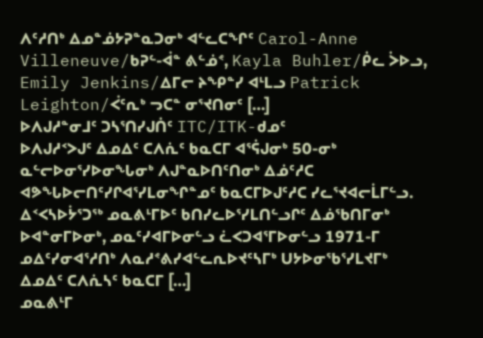ᐱᑦᓱᑎᒃ ᐃᓄᓐᓅᔭᕈᓐᓇᑐᓂᒃ ᐊᓪᓚᑕᖏᑦ Carol-Anne Villeneuve/ᑲᕈᓪ-ᐋᓐ ᕕᓪᓅᕝ, Kayla Buhler/ᑮᓚ ᐴᐅᓗ, Emily Jenkins/ᐃᒥᓕ ᔨᖕᑭᓐᓯ ᐊᒻᒪᓗ Patrick Leighton/ᐹᑦᕆᒃ ᓓᑕᓐ ᓂᕐᔪᑎᓂᑦ […]
ᐅᐱᒍᓱᓐᓂᒧᑦ ᑐᓴᕐᑎᓯᒍᑏᑦ ITC/ITK-ᑯᓄᑦ
ᐅᐱᒍᓱᑉᐳᒍᑦ ᐃᓄᐃᑦ ᑕᐱᕇᑦ ᑲᓇᑕᒥ ᐊᕐᕌᒍᓂᒃ 50-ᓂᒃ ᓇᓪᓕᐅᓂᕐᓯᐅᓂᖓᓂᒃ ᐱᒍᓐᓇᐅᑎᑦᑎᓂᒃ ᐃᓅᑦᓱᑕ ᐊᕗᖓᐅᓕᑎᑦᓯᒋᐊᕐᓯᒪᓂᖏᓐᓄᑦ ᑲᓇᑕᒥᐅᒍᑦᓱᑕ ᓯᓚᕐᔪᐊᓕᒫᒥᓪᓗ. ᐃᑉᐸᓴᐅᔮᕐᑐᖅ ᓄᓇᕕᒻᒥᐅᑦ ᑲᑎᓯᓚᐅᕐᓯᒪᑎᓪᓗᒋᑦ ᐃᓅᖃᑎᒥᓂᒃ ᐅᐊᓐᓂᒥᐅᓂᒃ, ᓄᓇᑦᓯᐊᒥᐅᓂᓪᓗ ᓛᐸᑐᐊᕐᒥᐅᓂᓪᓗ 1971-ᒥ ᓄᐃᑦᓯᓂᐊᕐᓱᑎᒃ ᐱᓇᓱᕝᕕᓯᐊᓪᓚᕆᐅᔪᑦᓴᒥᒃ ᑌᔭᐅᓂᖃᕐᓯᒪᔪᒥᒃ ᐃᓄᐃᑦ ᑕᐱᕇᓴᑦ ᑲᓇᑕᒥ […]
ᓄᓇᕕᒻᒥ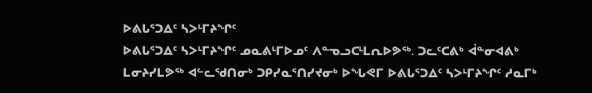ᐅᕕᒐᕐᑐᐃᑦ ᓴᐳᒻᒥᔨᖏᑦ
ᐅᕕᒐᕐᑐᐃᑦ ᓴᐳᒻᒥᔨᖏᑦ ᓄᓇᕕᒻᒥᐅᓄᑦ ᐱᓐᓀᓗᑕᒻᒪᕆᐅᕗᖅ. ᑐᓚᑦᑕᕕᒃ ᐋᓐᓂᐊᕕᒃ ᒪᓂᔨᓯᒪᕗᖅ ᐊᓪᓚᖁᑎᓂᒃ ᑐᑭᓯᓇᕐᑎᓯᔪᓂᒃ ᐅᖓᕙᒥ ᐅᕕᒐᕐᑐᐃᑦ ᓴᐳᒻᒥᔨᖏᑦ ᓱᓇᒥᒃ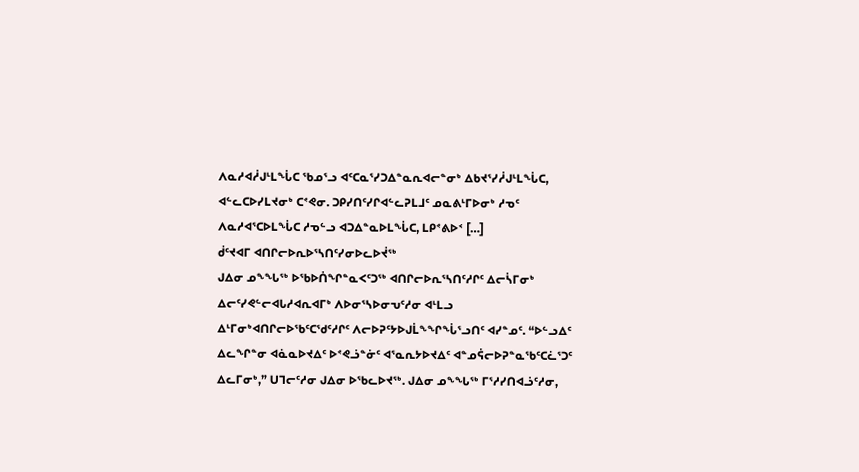ᐱᓇᓱᐊᓲᒍᒻᒪᖔᑕ ᖃᓄᕐᓗ ᐊᑦᑕᓇᕐᓯᑐᐃᓐᓇᕆᐊᓕᓐᓂᒃ ᐃᑲᔪᕐᓯᓲᒍᒻᒪᖔᑕ, ᐊᓪᓚᑕᐅᓯᒪᔪᓂᒃ ᑕᕝᕙᓂ. ᑐᑭᓯᑎᑦᓯᒋᐊᓪᓚᕈᒪᒧᑦ ᓄᓇᕕᒻᒥᐅᓂᒃ ᓱᓀᑦ ᐱᓇᓱᐊᕐᑕᐅᒪᖔᑕ ᓱᓀᓪᓗ ᐊᑐᐃᓐᓇᐅᒪᖔᑕ, ᒪᑭᕝᕕᐅᑉ […]
ᑰᑦᔪᐊᒥ ᐊᑎᒋᓕᐅᕆᐅᕐᓴᑎᑦᓯᓂᐅᓚᐅᔫᖅ
ᒍᐃᓂ ᓄᖕᖓᖅ ᐅᖃᐅᑏᖏᓐᓇᐸᑦᑐᖅ ᐊᑎᒋᓕᐅᕆᕐᓴᑎᑦᓱᒋᑦ ᐃᓕᓵᒥᓂᒃ ᐃᓕᑦᓯᕙᓪᓕᐊᒐᓱᐊᕆᐊᒥᒃ ᐱᐅᓂᕐᓴᐅᓂᕃᑦᓱᓂ ᐊᒻᒪᓗ ᐃᒻᒥᓂᒃᐊᑎᒋᓕᐅᖃᑦᑕᖁᑦᓱᒋᑦ ᐱᓕᐅᕈᑦᔭᐅᒍᒫᖕᖏᖔᕐᓗᑎᑦ ᐊᓯᓐᓄᑦ. “ᐅᓪᓗᐃᑦ ᐃᓚᖏᓐᓂ ᐊᓈᓇᐅᔪᐃᑦ ᐅᕝᕙᓘᓐᓃᑦ ᐊᕐᓇᕆᔭᐅᔪᐃᑦ ᐊᓐᓄᕌᓕᐅᕈᓐᓇᖃᑦᑕᓛᕐᑐᑦ ᐃᓚᒥᓂᒃ,” ᑌᒣᓕᑦᓱᓂ ᒍᐃᓂ ᐅᖃᓚᐅᔪᖅ. ᒍᐃᓂ ᓄᖕᖓᖅ ᒥᕐᓱᓯᑎᐊᓘᑦᓱᓂ,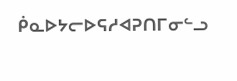ᑮᓇᐅᔭᓕᐅᕋᓱᐊᕈᑎᒥᓂᓪᓗ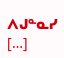ᐱᒍᓐᓇᓯ […]